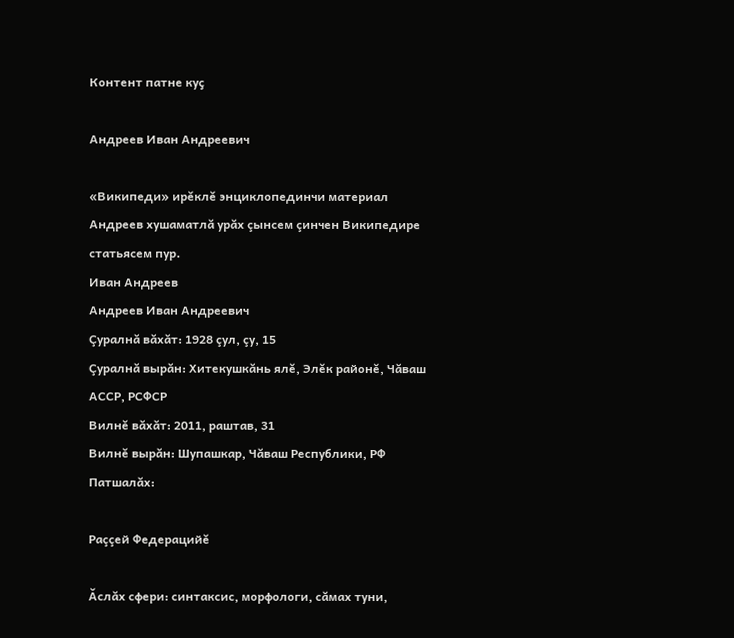Контент патне куҫ

Андреев Иван Андреевич

«Википеди» ирĕклĕ энциклопединчи материал
Андреев хушаматлă урăх çынсем çинчен Википедире статьясем пур.
Иван Андреев
Андреев Иван Андреевич
Çуралнă вăхăт: 1928 çул, çу, 15
Çуралнă вырăн: Хитекушкăнь ялĕ, Элĕк районĕ, Чăваш АССР, РСФСР
Вилнĕ вăхăт: 2011, раштав, 31
Вилнĕ вырăн: Шупашкар, Чăваш Республики, РФ
Патшалăх:

Раççей Федерацийĕ

Ăслăх сфери: синтаксис, морфологи, сăмах туни,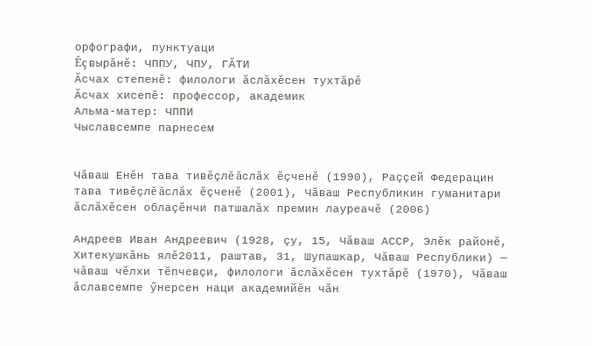орфографи, пунктуаци
Ĕç вырăнĕ: ЧППУ, ЧПУ, ГĂТИ
Ăсчах степенĕ: филологи ăслăхĕсен тухтăрĕ
Ăсчах хисепĕ: профессор, академик
Альма-матер: ЧППИ
Чыславсемпе парнесем


Чăваш Енĕн тава тивĕçлĕ ăслăх ĕçченĕ (1990), Раççей Федерацин тава тивĕçлĕ ăслăх ĕçченĕ (2001), Чăваш Республикин гуманитари ăслăхĕсен облаçĕнчи патшалăх премин лауреачĕ (2006)

Андреев Иван Андреевич (1928, çу, 15, Чăваш АССР, Элĕк районĕ, Хитекушкăнь ялĕ2011, раштав, 31, Шупашкар, Чăваш Республики) — чăваш чĕлхи тĕпчевçи, филологи ăслăхĕсен тухтăрĕ (1970), Чăваш ăславсемпе ӳнерсен наци академийĕн чăн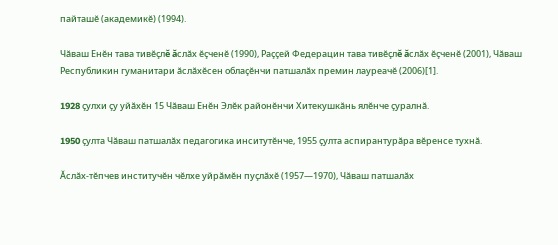пайташĕ (академикĕ) (1994).

Чăваш Енĕн тава тивĕçлĕ ăслăх ĕçченĕ (1990), Раççей Федерацин тава тивĕçлĕ ăслăх ĕçченĕ (2001), Чăваш Республикин гуманитари ăслăхĕсен облаçĕнчи патшалăх премин лауреачĕ (2006)[1].

1928 çулхи çу уйăхĕн 15 Чăваш Енĕн Элĕк районĕнчи Хитекушкăнь ялĕнче çуралнă.

1950 çулта Чăваш патшалăх педагогика инситутĕнче, 1955 çулта аспирантурăра вĕренсе тухнă.

Ăслăх-тĕпчев институчĕн чĕлхе уйрăмĕн пуçлăхĕ (1957—1970), Чăваш патшалăх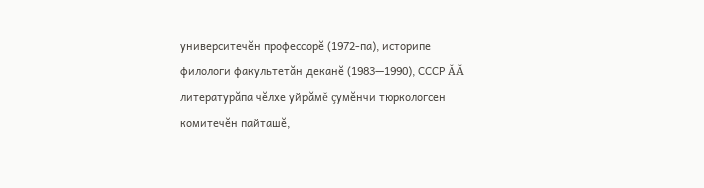университечĕн профессорĕ (1972-па), историпе филологи факультетăн деканĕ (1983—1990), СССР ĂĂ литературăпа чĕлхе уйрăмĕ çумĕнчи тюркологсен комитечĕн пайташĕ,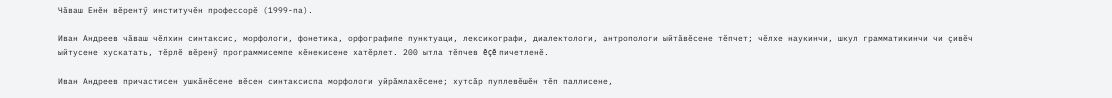Чăваш Енĕн вĕрентӳ институчĕн профессорĕ (1999-па).

Иван Андреев чăваш чĕлхин синтаксис, морфологи, фонетика, орфографипе пунктуаци, лексикографи, диалектологи, антропологи ыйтăвĕсене тĕпчет; чĕлхе наукинчи, шкул грамматикинчи чи çивĕч ыйтусене хускатать, тĕрлĕ вĕренӳ программисемпе кĕнекисене хатĕрлет. 200 ытла тĕпчев ĕçĕ пичетленĕ.

Иван Андреев причастисен ушкăнĕсене вĕсен синтаксиспа морфологи уйрăмлахĕсене; хутсăр пуплевĕшĕн тĕп паллисене,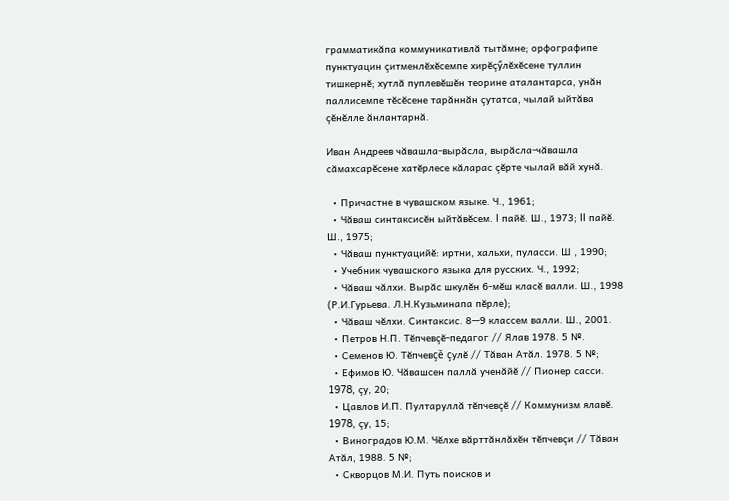грамматикăпа коммуникативлă тытăмне; орфографипе пунктуацин çитменлĕхĕсемпе хирĕçӳлĕхĕсене туллин тишкернĕ; хутлă пуплевĕшĕн теорине аталантарса, унăн паллисемпе тĕсĕсене тарăннăн çутатса, чылай ыйтăва çĕнĕлле ăнлантарнă.

Иван Андреев чăвашла-вырăсла, вырăсла-чăвашла сăмахсарĕсене хатĕрлесе кăларас çĕрте чылай вăй хунă.

  • Причастне в чувашском языке. Ч., 1961;
  • Чăваш синтаксисĕн ыйтăвĕсем. I пайĕ. Ш., 1973; II пайĕ. Ш., 1975;
  • Чăваш пунктуацийĕ: иртни, хальхи, пуласси. Ш , 1990;
  • Учебник чувашского языка для русских. Ч., 1992;
  • Чăваш чăлхи. Вырăс шкулĕн 6-мĕш класĕ валли. Ш., 1998 (Р.И.Гурьева. Л.Н.Кузьминапа пĕрле);
  • Чăваш чĕлхи. Синтаксис. 8—9 классем валли. Ш., 2001.
  • Петров Н.П. Тĕпчевçĕ-педагог // Ялав 1978. 5 №.
  • Семенов Ю. Тĕпчевçĕ çулĕ // Тăван Атăл. 1978. 5 №;
  • Ефимов Ю. Чăвашсен паллă ученăйĕ // Пионер сасси. 1978, çу, 20;
  • Цавлов И.П. Пултаруллă тĕпчевçĕ // Коммунизм ялавĕ. 1978, çу, 15;
  • Виноградов Ю.М. Чĕлхе вăрттăнлăхĕн тĕпчевçи // Тăван Атăл, 1988. 5 №;
  • Скворцов М.И. Путь поисков и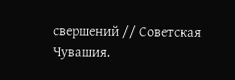свершений // Советская Чувашия.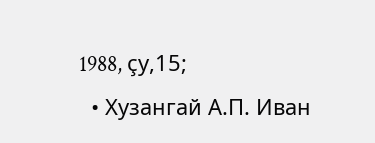1988, çу,15;
  • Хузангай А.П. Иван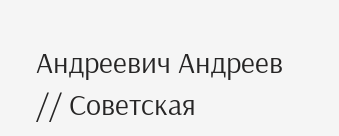Андреевич Андреев // Советская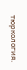тюркология.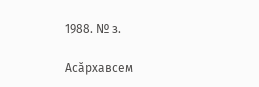1988. № з.

Асăрхавсем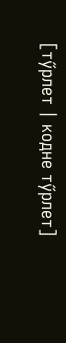[тӳрлет | кодне тӳрлет]